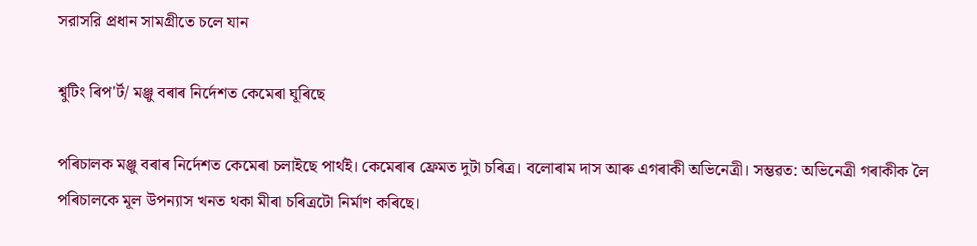সরাসরি প্রধান সামগ্রীতে চলে যান

শ্বুটিং ৰিপ'ৰ্ট/ মঞ্জু বৰাৰ নিৰ্দেশত কেমেৰা ঘূৰিছে

পৰিচালক মঞ্জু বৰাৰ নিৰ্দেশত কেমেৰা চলাইছে পাৰ্থই। কেমেৰাৰ ফ্ৰেমত দুটা চৰিত্ৰ। বলোৰাম দাস আৰু এগৰাকী অভিনেত্ৰী। সম্ভৱত: অভিনেত্ৰী গৰাকীক লৈ পৰিচালকে মূল উপন্যাস খনত থকা মীৰা চৰিত্ৰটো নিৰ্মাণ কৰিছে।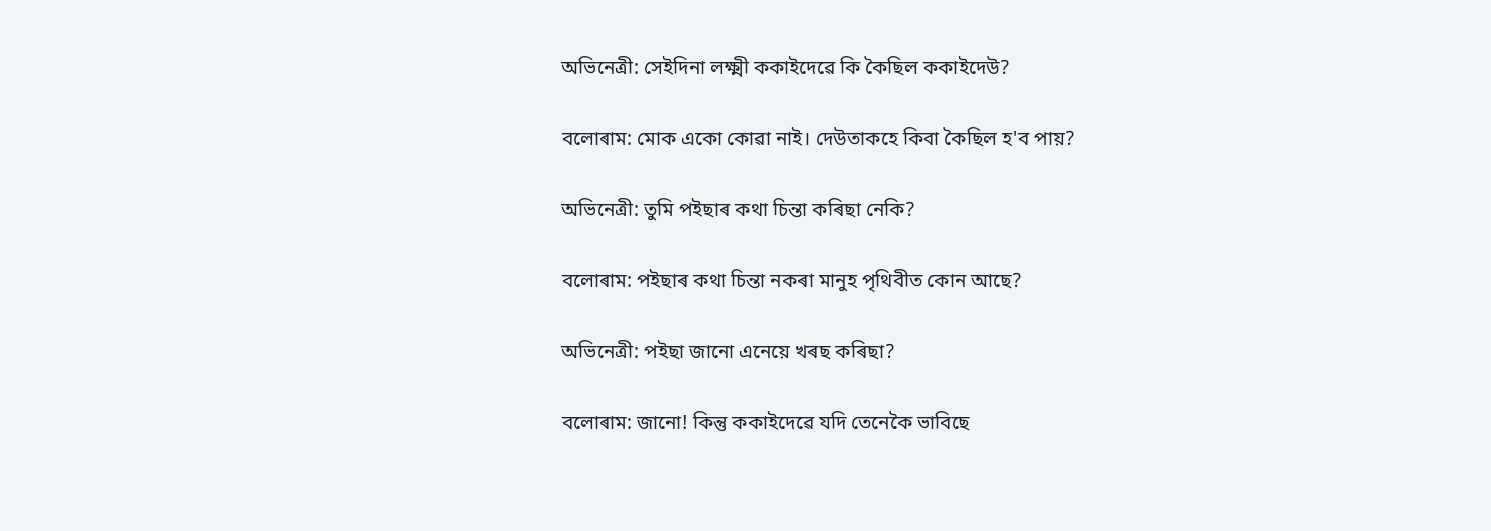অভিনেত্ৰী: সেইদিনা লক্ষ্মী ককাইদেৱে কি কৈছিল ককাইদেউ?

বলোৰাম: মোক একো কোৱা নাই। দেউতাকহে কিবা কৈছিল হ'ব পায়?

অভিনেত্ৰী: তুমি পইছাৰ কথা চিন্তা কৰিছা নেকি?

বলোৰাম: পইছাৰ কথা চিন্তা নকৰা মানুহ পৃথিবীত কোন আছে?

অভিনেত্ৰী: পইছা জানো এনেয়ে খৰছ কৰিছা?

বলোৰাম: জানো! কিন্তু ককাইদেৱে যদি তেনেকৈ ভাবিছে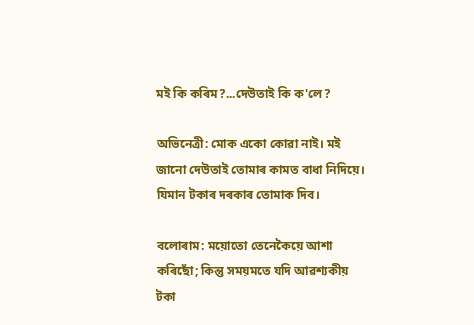মই কি কৰিম?...দেউতাই কি ক'লে?

অভিনেত্ৰী: মোক একো কোৱা নাই। মই জানো দেউতাই তোমাৰ কামত বাধা নিদিয়ে। যিমান টকাৰ দৰকাৰ তোমাক দিব।

বলোৰাম: ময়োতো তেনেকৈয়ে আশা কৰিছোঁ; কিন্তু সময়মতে যদি আৱশ্যকীয় টকা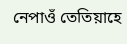নেপাওঁ তেতিয়াহে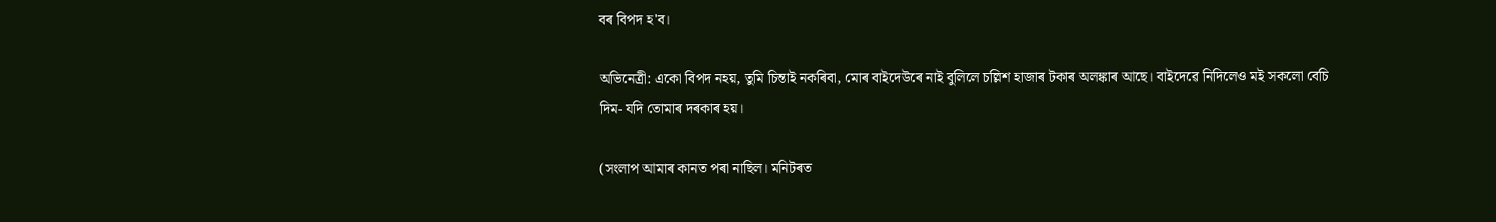বৰ বিপদ হ'ব।

অভিনেত্ৰী: একো বিপদ নহয়, তুমি চিন্তাই নকৰিবা, মোৰ বাইদেউৰে নাই বুলিলে চল্লিশ হাজাৰ টকাৰ অলঙ্কাৰ আছে। বাইদেৱে নিদিলেও মই সকলো বেচি দিম- যদি তোমাৰ দৰকাৰ হয়।

(সংলাপ আমাৰ কানত পৰা নাছিল। মনিটৰত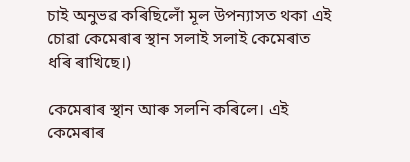চাই অনুভৱ কৰিছিলোঁ মূল উপন্যাসত থকা এই চোৱা কেমেৰাৰ স্থান সলাই সলাই কেমেৰাত ধৰি ৰাখিছে।)

কেমেৰাৰ স্থান আৰু সলনি কৰিলে। এই কেমেৰাৰ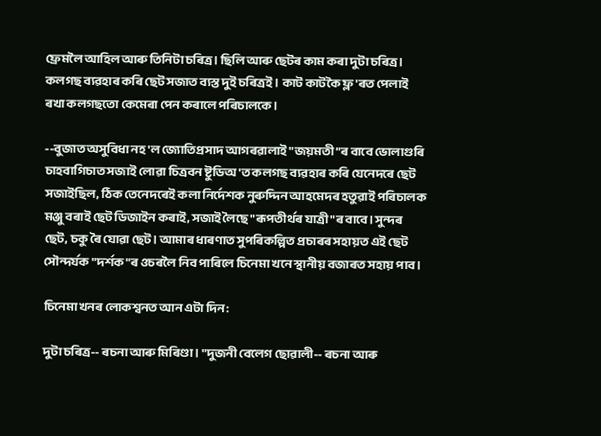ফ্ৰেমলৈ আহিল আৰু তিনিটা চৰিত্ৰ। ছিলি আৰু ছেটৰ কাম কৰা দুটা চৰিত্ৰ। কলগছ ব্যৱহাৰ কৰি ছেট সজাত ব্যস্ত দুই চৰিত্ৰই। কাট কাটকৈ ফ্ল'ৰত পেলাই ৰখা কলগছতো কেমেৰা পেন কৰালে পৰিচালকে।

--বুজাত অসুবিধা নহ'ল জ্যোতিপ্ৰসাদ আগৰৱালাই "জয়মতী"ৰ বাবে ভোলাগুৰি চাহবাগিচাত সজাই লোৱা চিত্ৰবন ষ্টুডিঅ'ত কলগছ ব্যৱহাৰ কৰি যেনেদৰে ছেট সজাইছিল, ঠিক তেনেদৰেই কলা নিৰ্দেশক নুৰুদ্দিন আহমেদৰ হতুৱাই পৰিচালক মঞ্জু বৰাই ছেট ডিজাইন কৰাই, সজাই লৈছে "ৰূপতীৰ্থৰ যাত্ৰী"ৰ বাবে। সুন্দৰ ছেট, চকু ৰৈ যোৱা ছেট। আমাৰ ধাৰণাত সুপৰিকল্পিত প্ৰচাৰৰ সহায়ত এই ছেট সৌন্দৰ্যক "দৰ্শক"ৰ ওচৰলৈ নিব পাৰিলে চিনেমা খনে স্থানীয় বজাৰত সহায় পাব।

চিনেমা খনৰ লোকশ্বনত আন এটা দিন:

দুটা চৰিত্ৰ-- ৰচনা আৰু মিৰিণ্ডা। "দুজনী বেলেগ ছোৱালী-- ৰচনা আৰু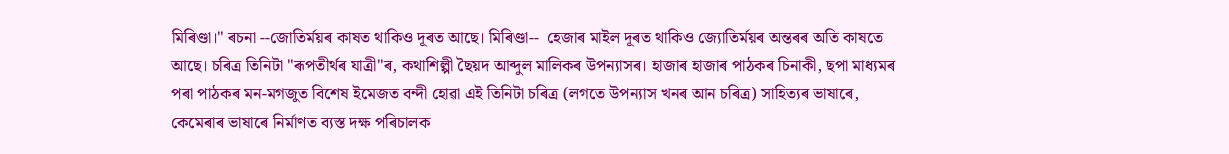মিৰিণ্ডা।" ৰচনা --জোতিৰ্ময়ৰ কাষত থাকিও দূৰত আছে। মিৰিণ্ডা--  হেজাৰ মাইল দূৰত থাকিও জ্যোতিৰ্ময়ৰ অন্তৰৰ অতি কাষতে  আছে। চৰিত্ৰ তিনিটা "ৰূপতীৰ্থৰ যাত্ৰী"ৰ, কথাশিল্পী ছৈয়দ আব্দুল মালিকৰ উপন্যাসৰ। হাজাৰ হাজাৰ পাঠকৰ চিনাকী, ছপা মাধ্যমৰ পৰা পাঠকৰ মন-মগজুত বিশেষ ইমেজত বন্দী হোৱা এই তিনিটা চৰিত্ৰ (লগতে উপন্যাস খনৰ আন চৰিত্ৰ) সাহিত্যৰ ভাষাৰে, কেমেৰাৰ ভাষাৰে নিৰ্মাণত ব্যস্ত দক্ষ পৰিচালক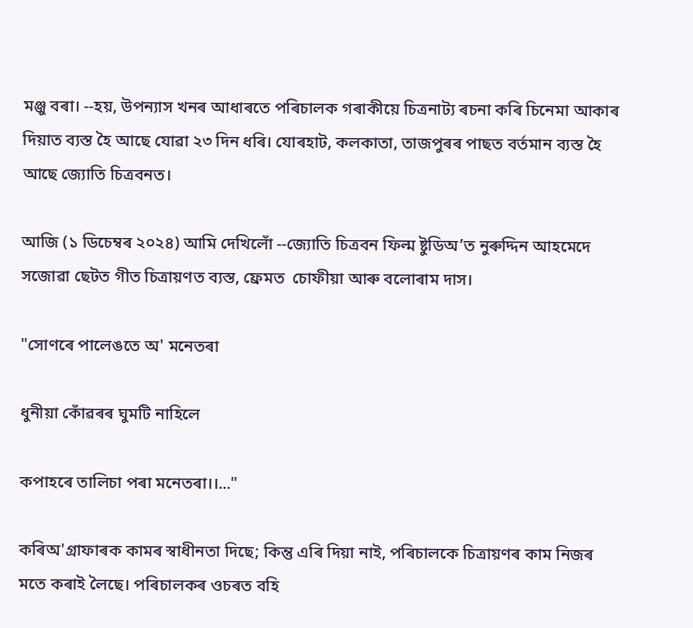মঞ্জু বৰা। --হয়, উপন্যাস খনৰ আধাৰতে পৰিচালক গৰাকীয়ে চিত্ৰনাট্য ৰচনা কৰি চিনেমা আকাৰ দিয়াত ব্যস্ত হৈ আছে যোৱা ২৩ দিন ধৰি। যোৰহাট, কলকাতা, তাজপুৰৰ পাছত বৰ্তমান ব্যস্ত হৈ আছে জ্যোতি চিত্ৰবনত।

আজি (১ ডিচেম্বৰ ২০২৪) আমি দেখিলোঁ --জ্যোতি চিত্ৰবন ফিল্ম ষ্টুডিঅ’ত নুৰুদ্দিন আহমেদে সজোৱা ছেটত গীত চিত্ৰায়ণত ব্যস্ত, ফ্ৰেমত  চোফীয়া আৰু বলোৰাম দাস।

"সোণৰে পালেঙতে অ' মনেতৰা

ধুনীয়া কোঁৱৰৰ ঘুমটি নাহিলে

কপাহৰে তালিচা পৰা মনেতৰা।।..."

কৰিঅ'গ্ৰাফাৰক কামৰ স্বাধীনতা দিছে; কিন্তু এৰি দিয়া নাই, পৰিচালকে চিত্ৰায়ণৰ কাম নিজৰ মতে কৰাই লৈছে। পৰিচালকৰ ওচৰত বহি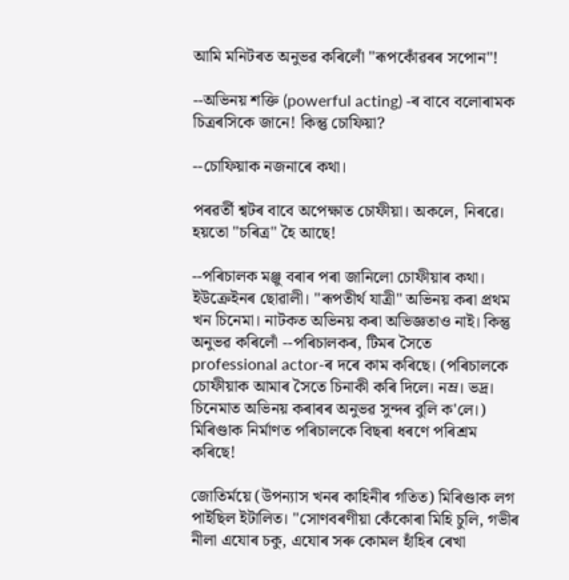আমি মনিটৰত অনুভৱ কৰিলোঁ "ৰূপকোঁৱৰৰ সপোন"!

--অভিনয় শক্তি (powerful acting) -ৰ বাবে বলোৰামক চিত্ৰৰসিকে জানে! কিন্তু চোফিয়া?

--চোফিয়াক নজনাৰে কথা।

পৰৱৰ্তী শ্বটৰ বাবে অপেক্ষাত চোফীয়া। অকলে, নিৰৱে। হয়তো "চৰিত্ৰ" হৈ আছে!

--পৰিচালক মঞ্জু বৰাৰ পৰা জানিলো চোফীয়াৰ কথা। ইউক্ৰেইনৰ ছোৱালী। "ৰূপতীৰ্থ যাত্ৰী" অভিনয় কৰা প্ৰথম খন চিনেমা। নাটকত অভিনয় কৰা অভিজ্ঞতাও নাই। কিন্তু অনুভৱ কৰিলোঁ --পৰিচালকৰ, টিমৰ সৈতে professional actor-ৰ দৰে কাম কৰিছে। (পৰিচালকে চোফীয়াক আমাৰ সৈতে চিনাকী কৰি দিলে। নম্ৰ। ভদ্ৰ। চিনেমাত অভিনয় কৰাৰৰ অনুভৱ সুন্দৰ বুলি ক'লে।) মিৰিণ্ডাক নিৰ্মাণত পৰিচালকে বিছৰা ধৰণে পৰিশ্ৰম কৰিছে!

জোতিৰ্ময়ে (উপন্যাস খনৰ কাহিনীৰ গতিত) মিৰিণ্ডাক লগ পাইছিল ইটালিত। "সোণবৰণীয়া কেঁকোৰা মিহি চুলি, গভীৰ নীলা এযোৰ চকু, এযোৰ সৰু কোমল হাঁহিৰ ৰেখা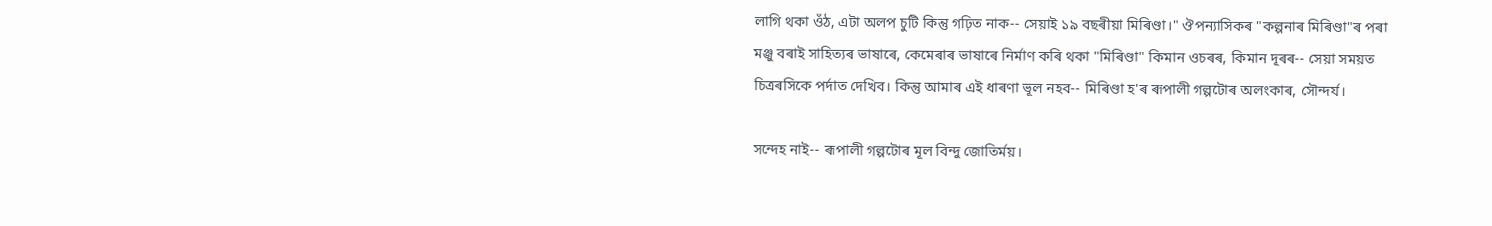লাগি থকা ওঁঠ, এটা অলপ চুটি কিন্তু গঢ়িত নাক-- সেয়াই ১৯ বছৰীয়া মিৰিণ্ডা।" ঔপন্যাসিকৰ "কল্পনাৰ মিৰিণ্ডা"ৰ পৰা মঞ্জু বৰাই সাহিত্যৰ ভাষাৰে, কেমেৰাৰ ভাষাৰে নিৰ্মাণ কৰি থকা "মিৰিণ্ডা" কিমান ওচৰৰ, কিমান দূৰৰ-- সেয়া সময়ত চিত্ৰৰসিকে পৰ্দাত দেখিব। কিন্তু আমাৰ এই ধাৰণা ভূল নহব-- মিৰিণ্ডা হ'ৰ ৰূপালী গল্পটোৰ অলংকাৰ, সৌন্দৰ্য।

সন্দেহ নাই-- ৰূপালী গল্পটোৰ মূল বিন্দু জোতিৰ্ময়।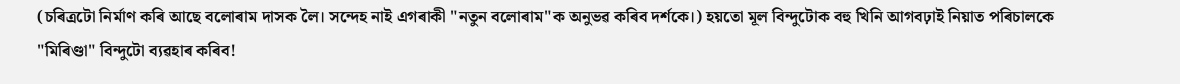(চৰিত্ৰটো নিৰ্মাণ কৰি আছে বলোৰাম দাসক লৈ। সন্দেহ নাই এগৰাকী "নতুন বলোৰাম"ক অনুভৱ কৰিব দৰ্শকে।) হয়তো মূল বিন্দুটোক বহু খিনি আগবঢ়াই নিয়াত পৰিচালকে "মিৰিণ্ডা" বিন্দুটো ব্যৱহাৰ কৰিব!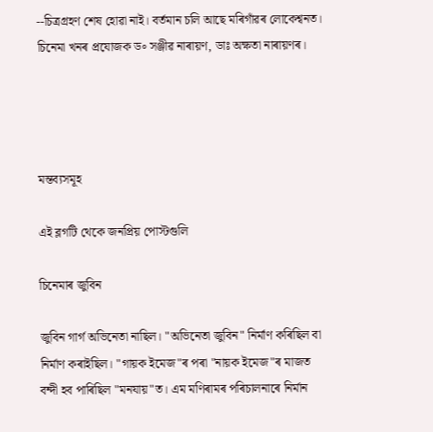--চিত্ৰগ্ৰহণ শেষ হোৱা নাই। বৰ্তমান চলি আছে মৰিগাঁৱৰ লোকেশ্বনত। চিনেমা খনৰ প্ৰযোজক ড৹ সঞ্জীৱ নাৰায়ণ, ডাঃ অক্ষতা নাৰায়ণৰ।




মন্তব্যসমূহ

এই ব্লগটি থেকে জনপ্রিয় পোস্টগুলি

চিনেমাৰ জুবিন

জুবিন গাৰ্গ অভিনেতা নাছিল। "অভিনেতা জুবিন" নিৰ্মাণ কৰিছিল বা নিৰ্মাণ কৰাইছিল। "গায়ক ইমেজ"ৰ পৰা "নায়ক ইমেজ"ৰ মাজত বন্দী হব পাৰিছিল "মনযায়"ত। এম মণিৰামৰ পৰিচালনাৰে নিৰ্মান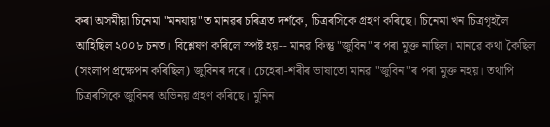কৰা অসমীয়া চিনেমা "মনযায়"ত মানৱৰ চৰিত্ৰত দৰ্শকে, চিত্ৰৰসিকে গ্ৰহণ কৰিছে। চিনেমা খন চিত্ৰগৃহলৈ আহিছিল ২০০৮ চনত। বিশ্লেষণ কৰিলে স্পষ্ট হয়-- মানৱ কিন্তু "জুবিন"ৰ পৰা মুক্ত নাছিল। মানৱে কথা কৈছিল (সংলাপ প্ৰক্ষেপন কৰিছিল) জুবিনৰ দৰে। চেহেৰা-শৰীৰ ভাষাতো মানৱ "জুবিন"ৰ পৰা মুক্ত নহয়। তথাপি চিত্ৰৰসিকে জুবিনৰ অভিনয় গ্ৰহণ কৰিছে। মুনিন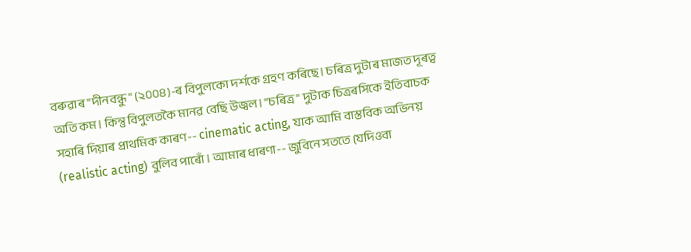বৰুৱাৰ "দীনবন্ধু" (২০০৪)-ৰ বিপুলকো দৰ্শকে গ্ৰহণ কৰিছে। চৰিত্ৰ দুটাৰ মাজত দূৰত্ব অতি কম। কিন্তু বিপুলতকৈ মানৱ বেছি উজ্বল। "চৰিত্ৰ" দুটাক চিত্ৰৰসিকে ইতিবাচক সহাৰি দিয়াৰ প্ৰাথমিক কাৰণ-- cinematic acting, যাক আমি বাস্তবিক অভিনয় (realistic acting) বুলিব পাৰোঁ। আমাৰ ধাৰণা-- জুবিনে সততে (যদিওবা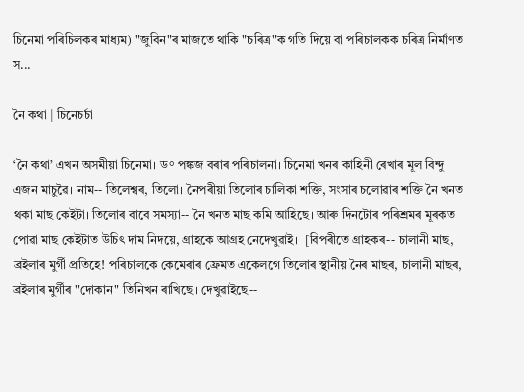চিনেমা পৰিচিলকৰ মাধ্যম) "জুবিন"ৰ মাজতে থাকি "চৰিত্ৰ"ক গতি দিয়ে বা পৰিচালকক চৰিত্ৰ নিৰ্মাণত স...

নৈ কথা | চিনেচৰ্চা

‘নৈ কথা’ এখন অসমীয়া চিনেমা। ড° পঙ্কজ বৰাৰ পৰিচালনা। চিনেমা খনৰ কাহিনী ৰেখাৰ মূল বিন্দু এজন মাচুৱৈ। নাম-- তিলেশ্বৰ, তিলো। নৈপৰীয়া তিলোৰ চালিকা শক্তি, সংসাৰ চলোৱাৰ শক্তি নৈ খনত থকা মাছ কেইটা। তিলোৰ বাবে সমস্যা-- নৈ খনত মাছ কমি আহিছে। আৰু দিনটোৰ পৰিশ্ৰমৰ মূৰকত পোৱা মাছ কেইটাত উচিৎ দাম নিদয়ে, গ্ৰাহকে আগ্ৰহ নেদেখুৱাই।  [বিপৰীতে গ্ৰাহকৰ-- চালানী মাছ, ব্ৰইলাৰ মুৰ্গী প্ৰতিহে! পৰিচালকে কেমেৰাৰ ফ্ৰেমত একেলগে তিলোৰ স্থানীয় নৈৰ মাছৰ, চালানী মাছৰ, ব্ৰইলাৰ মুৰ্গীৰ "দোকান" তিনিখন ৰাখিছে। দেখুৱাইছে--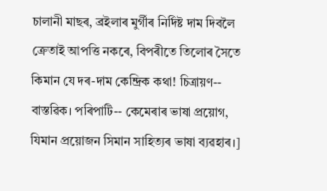চালানী মাছৰ, ব্ৰইলাৰ মুৰ্গীৰ নিৰ্দিষ্ট দাম দিবলৈ ক্ৰেতাই আপত্তি নকৰে, বিপৰীতে তিলোৰ সৈতে কিমান যে দৰ-দাম কেন্দ্ৰিক কথা! চিত্ৰায়ণ--  বাস্তৱিক। পৰিপাটি-- কেমেৰাৰ ভাষা প্ৰয়োগ, যিমান প্ৰয়োজন সিমান সাহিত্যৰ ভাষা ব্যৱহাৰ।]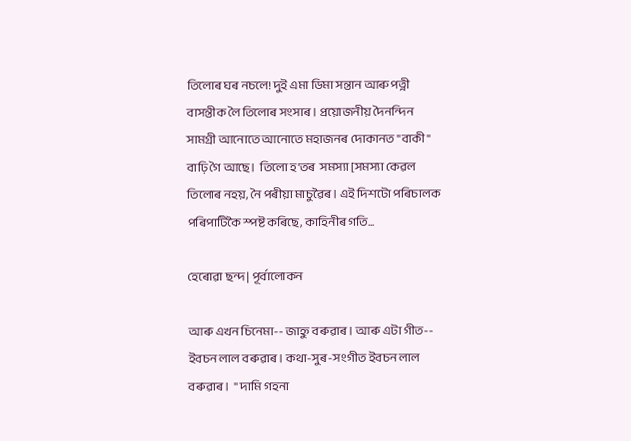তিলোৰ ঘৰ নচলে! দুই এমা ডিমা সন্তান আৰু পত্নী বাসন্তীক লৈ তিলোৰ সংসাৰ। প্ৰয়োজনীয় দৈনন্দিন সামগ্ৰী আনোতে আনোতে মহাজনৰ দোকানত "বাকী" বাঢ়ি গৈ আছে।  তিলো হ'তৰ  সমস্যা [সমস্যা কেৱল তিলোৰ নহয়, নৈ পৰীয়া মাচুৱৈৰ। এই দিশটো পৰিচালক পৰিপাটিকৈ স্পষ্ট কৰিছে, কাহিনীৰ গতি...

হেৰোৱা ছন্দ | পূৰ্বালোকন

আৰু এখন চিনেমা-- জাহ্নু বৰুৱাৰ। আৰু এটা গীত-- ইবচন লাল বৰুৱাৰ। কথা-সুৰ-সংগীত ইবচন লাল বৰুৱাৰ।  " দামি গহনা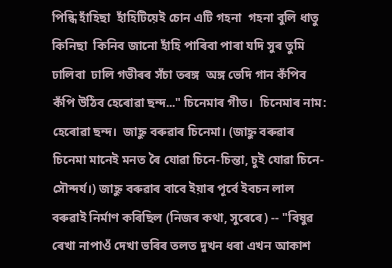পিন্ধি হাঁহিছা  হাঁহিটিয়েই চোন এটি গহনা  গহনা বুলি ধাতু কিনিছা  কিনিব জানো হাঁহি পাৰিবা পাৰা যদি সুৰ তুমি ঢালিবা  ঢালি গভীৰৰ সঁচা তৰঙ্গ  অঙ্গ ভেদি গান কঁপিব  কঁপি উঠিব হেৰোৱা ছন্দ..." চিনেমাৰ গীত।  চিনেমাৰ নাম: হেৰোৱা ছন্দ।  জাহ্নু বৰুৱাৰ চিনেমা। (জাহ্নু বৰুৱাৰ চিনেমা মানেই মনত ৰৈ যোৱা চিনে-চিন্তা, চুই যোৱা চিনে-সৌন্দৰ্য।) জাহ্নু বৰুৱাৰ বাবে ইয়াৰ পূৰ্বে ইবচন লাল বৰুৱাই নিৰ্মাণ কৰিছিল (নিজৰ কথা, সুৰেৰে) -- "বিষুৱ ৰেখা নাপাওঁ দেখা ভৰিৰ তলত দুখন ধৰা এখন আকাশ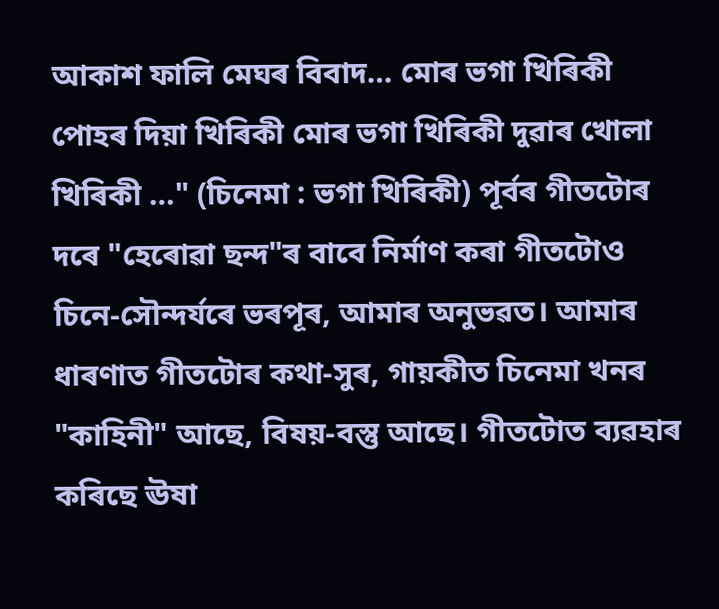আকাশ ফালি মেঘৰ বিবাদ… মোৰ ভগা খিৰিকী পোহৰ দিয়া খিৰিকী মোৰ ভগা খিৰিকী দুৱাৰ খোলা খিৰিকী …" (চিনেমা : ভগা খিৰিকী) পূৰ্বৰ গীতটোৰ দৰে "হেৰোৱা ছন্দ"ৰ বাবে নিৰ্মাণ কৰা গীতটোও চিনে-সৌন্দৰ্যৰে ভৰপূৰ, আমাৰ অনুভৱত। আমাৰ ধাৰণাত গীতটোৰ কথা-সুৰ, গায়কীত চিনেমা খনৰ "কাহিনী" আছে, বিষয়-বস্তু আছে। গীতটোত ব্যৱহাৰ কৰিছে ঊষা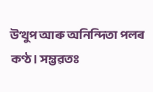উত্থুপ আৰু অনিন্দিতা পলৰ কণ্ঠ। সম্ভৱতঃ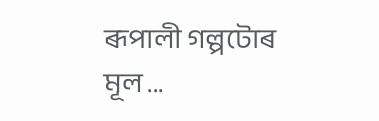ৰূপালী গল্পটোৰ মূল ...